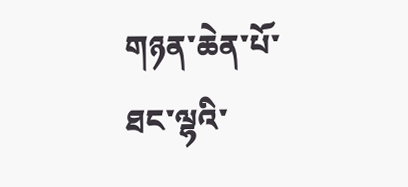གཉན་ཆེན་པོ་ཐང་ལྷའི་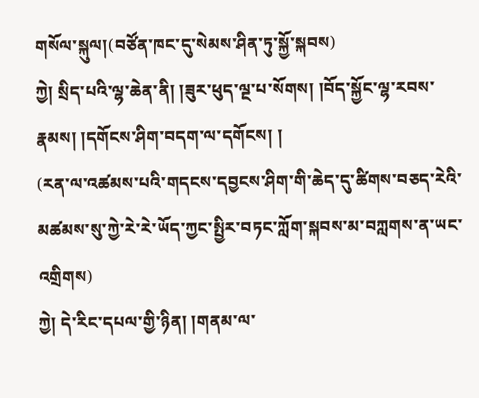གསོལ་སྐུལ།(བཙོན་ཁང་དུ་སེམས་ཤིན་ཏུ་སྐྱོ་སྐབས)
ཀྱེ། སྲིད་པའི་ལྷ་ཆེན་ནི། །ཟུར་ཕུད་ལྔ་པ་སོགས། །བོད་སྐྱོང་ལྷ་རབས་རྣམས། །དགོངས་ཤིག་བདག་ལ་དགོངས། །
(རན་ལ་འཚམས་པའི་གདངས་དབྱངས་ཤིག་གི་ཆེད་དུ་ཚིགས་བཅད་རེའི་མཚམས་སུ་ཀྱེ་རེ་རེ་ཡོད་ཀྱང་སྤྱིར་བཏང་ཀློག་སྐབས་མ་བཀླགས་ན་ཡང་འགྲིགས)
ཀྱེ། དེ་རིང་དཔལ་གྱི་ཉིན། །གནམ་ལ་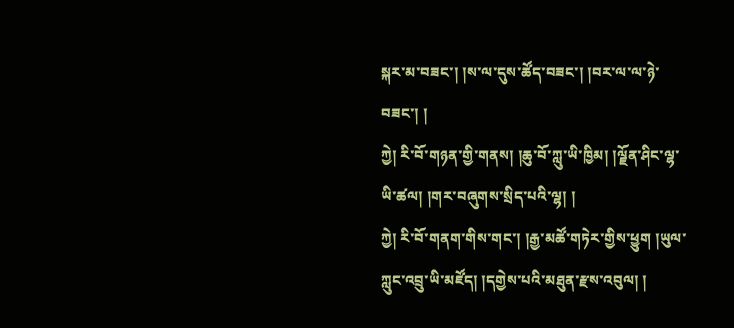སྐར་མ་བཟང་། །ས་ལ་དུས་ཚོད་བཟང་། །བར་ལ་ལ་ཉེ་བཟང་། །
ཀྱེ། རི་བོ་གཉན་གྱི་གནས། །ཆུ་བོ་ཀླུ་ཡི་ཁྱིམ། །ལྗོན་ཤིང་ལྷ་ཡི་ཚལ། །གར་བཞུགས་སྲིད་པའི་ལྷ། །
ཀྱེ། རི་བོ་གནག་གིས་གང་། །རྒྱ་མཚོ་གཏེར་གྱིས་ཕྱུག །ཡུལ་ཀླུང་འབྲུ་ཡི་མཛོད། །དགྱེས་པའི་མཐུན་རྫས་འབུལ། །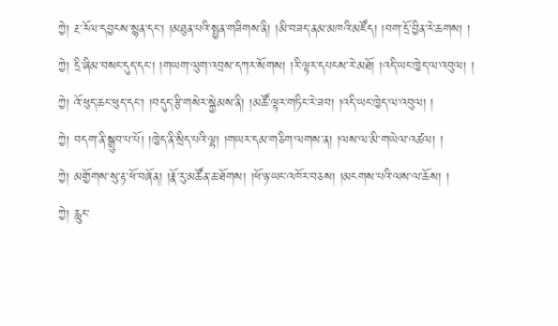ཀྱེ། རྔ་རོལ་དབྱངས་སྙན་དང་། །མཐུན་པའི་སྤྱན་གཟིགས་ནི། །མི་བཟད་ནམ་མཁའི་མཛོད། །བག་དྲོ་བྱིན་རེ་ཆགས། །
ཀྱེ། དྲི་ཞིམ་བསང་དུད་དང་། །གཡག་ལུག་འབྲས་དཀར་སོགས། །རི་ལྟར་དཔངས་རེ་མཐོ། །འདི་ཡང་ཁྱེད་ལ་འབུལ། །
ཀྱེ། འོ་ཕུད་ཆང་ཕུད་དང་། །བདུད་རྩི་གསེར་སྐྱེམས་ནི། །མཚོ་ལྟར་གཏིང་རེ་ཟབ། །འདི་ཡང་ཁྱེད་ལ་འབུལ། །
ཀྱེ། བདག་ནི་སྒྲུབ་པ་པོ། །ཁྱེད་ནི་སྲིད་པའི་ལྷ། །གཡར་དམ་གཅིག་ལགས་ན། །ལས་ལ་མི་གཡེལ་འཚལ། །
ཀྱེ། མགྱོགས་སུ་རྟ་ཕོ་བཞོན། །རྣོ་རུ་མཚོན་ཆ་ཐོགས། །ཕོ་ཉ་ཡང་འཁོར་བཅས། །མངགས་པའི་ལས་ལ་ཆོས། །
ཀྱེ། རླུང་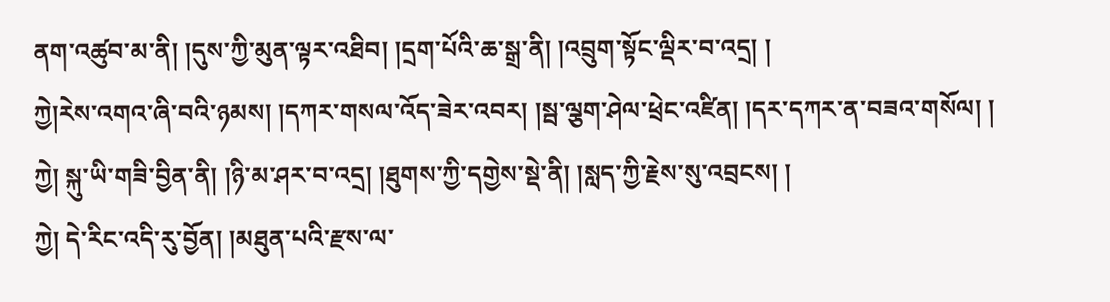ནག་འཚུབ་མ་ནི། །དུས་ཀྱི་མུན་ལྟར་འཐིབ། །དྲག་པོའི་ཆ་སྒྲ་ནི། །འབྲུག་སྟོང་ལྡིར་བ་འདྲ། །
ཀྱེ།རེས་འགའ་ཞི་བའི་ཉམས། །དཀར་གསལ་འོད་ཟེར་འབར། །སྦ་ལྕག་ཤེལ་ཕྲེང་འཛིན། །དར་དཀར་ན་བཟའ་གསོལ། །
ཀྱེ། སྐུ་ཡི་གཟི་བྱིན་ནི། །ཉི་མ་ཤར་བ་འདྲ། །ཐུགས་ཀྱི་དགྱེས་སྡེ་ནི། །སླད་ཀྱི་རྗེས་སུ་འབྲངས། །
ཀྱེ། དེ་རིང་འདི་རུ་བྱོན། །མཐུན་པའི་རྫས་ལ་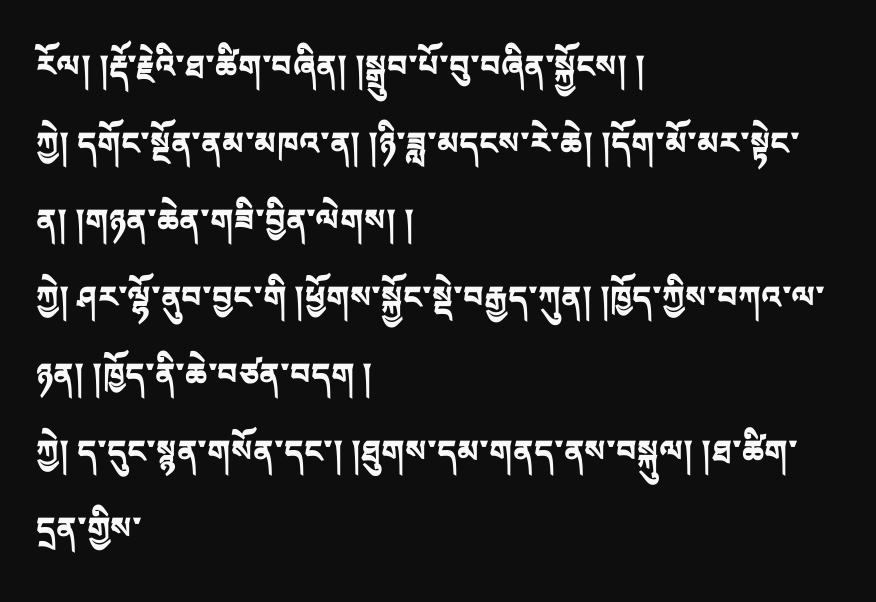རོལ། །རྡོ་རྗེའི་ཐ་ཚིག་བཞིན། །སྒྲུབ་པོ་བུ་བཞིན་སྐྱོངས། །
ཀྱེ། དགོང་སྔོན་ནམ་མཁའ་ན། །ཉི་ཟླ་མདངས་རེ་ཆེ། །དོག་མོ་མར་སྟེང་ན། །གཉན་ཆེན་གཟི་བྱིན་ལེགས། །
ཀྱེ། ཤར་ལྷོ་ནུབ་བྱང་གི །ཕྱོགས་སྐྱོང་སྡེ་བརྒྱད་ཀུན། །ཁྱོད་ཀྱིས་བཀའ་ལ་ཉན། །ཁྱོད་ནི་ཆེ་བཙན་བདག །
ཀྱེ། ད་དུང་སྙན་གསོན་དང་། །ཐུགས་དམ་གནད་ནས་བསྐུལ། །ཐ་ཚིག་དྲན་གྱིས་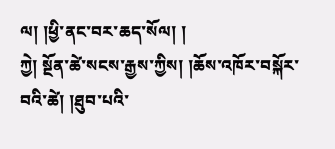ལ། །ཕྱི་ནང་བར་ཆད་སོལ། །
ཀྱེ། སྔོན་ཚེ་སངས་རྒྱས་ཀྱིས། །ཆོས་འཁོར་བསྐོར་བའི་ཚེ། །ཐུབ་པའི་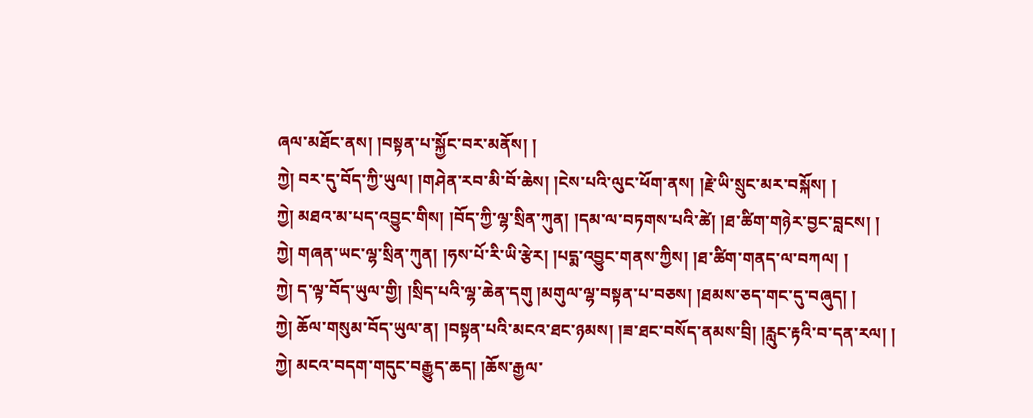ཞལ་མཐོང་ནས། །བསྟན་པ་སྐྱོང་བར་མནོས། །
ཀྱེ། བར་དུ་བོད་ཀྱི་ཡུལ། །གཤེན་རབ་མི་བོ་ཆེས། །ངེས་པའི་ལུང་ཕོག་ནས། །རྗེ་ཡི་སྲུང་མར་བསྐོས། །
ཀྱེ། མཐའ་མ་པད་འབྱུང་གིས། །བོད་ཀྱི་ལྷ་སྲིན་ཀུན། །དམ་ལ་བཏགས་པའི་ཚེ། །ཐ་ཚིག་གཉེར་བྱང་བླངས། །
ཀྱེ། གཞན་ཡང་ལྷ་སྲིན་ཀུན། །ཧས་པོ་རི་ཡི་རྩེར། །པདྨ་འབྱུང་གནས་ཀྱིས། །ཐ་ཚིག་གནད་ལ་བཀལ། །
ཀྱེ། ད་ལྟ་བོད་ཡུལ་གྱི། །སྲིད་པའི་ལྷ་ཆེན་དགུ །མགུལ་ལྷ་བསྟན་པ་བཅས། །ཐམས་ཅད་གང་དུ་བཞུད། །
ཀྱེ། ཆོལ་གསུམ་བོད་ཡུལ་ན། །བསྟན་པའི་མངའ་ཐང་ཉམས། །ཟ་ཐང་བསོད་ནམས་བྲི། །རླུང་རྟའི་བ་དན་རལ། །
ཀྱེ། མངའ་བདག་གདུང་བརྒྱུད་ཆད། །ཆོས་རྒྱལ་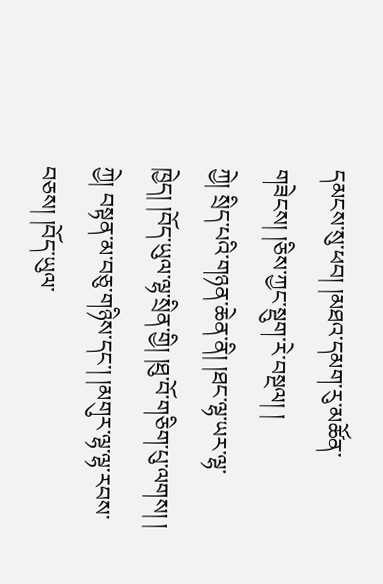དམངས་སུ་ཕབ། །མཐའ་དམག་རུ་མཚོན་གཟེངས། །ཅིས་ཀྱང་སྡུག་རེ་བསྔལ། །
ཀྱེ། སྲིད་པའི་གཉན་ཆེན་ནི། །ཐང་ལྷ་ཡར་ལྷ་ཁྱེད། །བོད་ཡུལ་ལྷ་སྲིན་གྱི། །ཐུ་བོ་གཅིག་པུ་ལགས། །
ཀྱེ། བསྟན་མ་བཅུ་གཉིས་དང་། །མགུར་ལྷ་ལྷ་རབས་བཅས། །བོད་ཡུལ་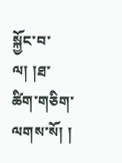སྐྱོང་བ་ལ། །ཐ་ཚིག་གཅིག་ལགས་སོ། །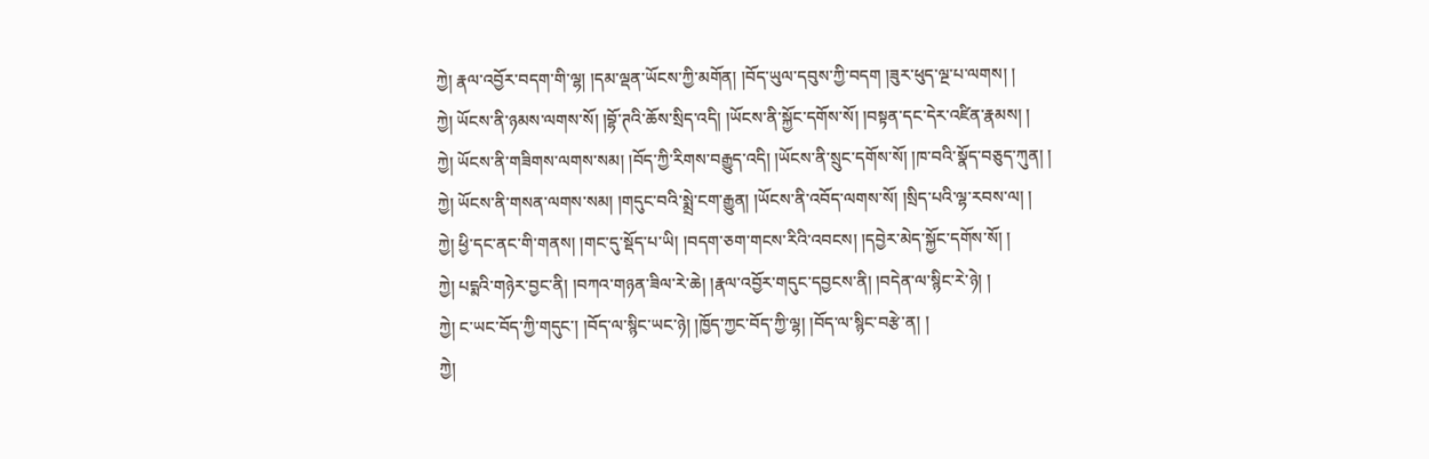ཀྱེ། རྣལ་འབྱོར་བདག་གི་ལྷ། །དམ་ལྡན་ཡོངས་ཀྱི་མགོན། །བོད་ཡུལ་དབུས་ཀྱི་བདག །ཟུར་ཕུད་ལྔ་པ་ལགས། །
ཀྱེ། ཡོངས་ནི་ཉམས་ལགས་སོ། །བྷོ་ཊའི་ཆོས་སྲིད་འདི། །ཡོངས་ནི་སྐྱོང་དགོས་སོ། །བསྟན་དང་དེར་འཛིན་རྣམས། །
ཀྱེ། ཡོངས་ནི་གཟིགས་ལགས་སམ། །བོད་ཀྱི་རིགས་བརྒྱུད་འདི། །ཡོངས་ནི་སྲུང་དགོས་སོ། །ཁ་བའི་སྣོད་བཅུད་ཀུན། །
ཀྱེ། ཡོངས་ནི་གསན་ལགས་སམ། །གདུང་བའི་སྨྲེ་ངག་རྒྱུན། །ཡོངས་ནི་འབོད་ལགས་སོ། །སྲིད་པའི་ལྷ་རབས་ལ། །
ཀྱེ། ཕྱི་དང་ནང་གི་གནས། །གང་དུ་སྡོད་པ་ཡི། །བདག་ཅག་གངས་རིའི་འབངས། །དབྱེར་མེད་སྐྱོང་དགོས་སོ། །
ཀྱེ། པདྨའི་གཉེར་བྱང་ནི། །བཀའ་གཉན་ཟིལ་རེ་ཆེ། །རྣལ་འབྱོར་གདུང་དབྱངས་ནི། །བདེན་ལ་སྙིང་རེ་ཉེ། །
ཀྱེ། ང་ཡང་བོད་ཀྱི་གདུང་། །བོད་ལ་སྙིང་ཡང་ཉེ། །ཁྱོད་ཀྱང་བོད་ཀྱི་ལྷ། །བོད་ལ་སྙིང་བརྩེ་ན། །
ཀྱེ།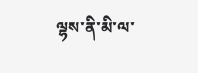ལྷས་ནི་མི་ལ་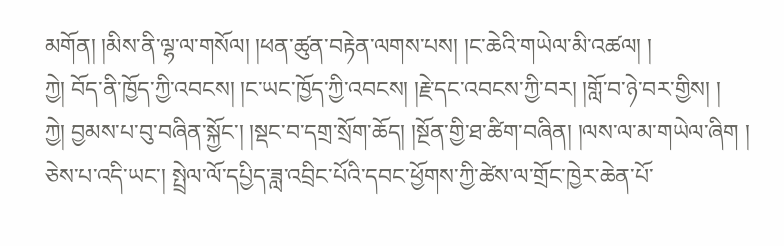མགོན། །མིས་ནི་ལྷ་ལ་གསོལ། །ཕན་ཚུན་བརྟེན་ལགས་པས། །ང་ཆེའི་གཡེལ་མི་འཚལ། །
ཀྱེ། བོད་ནི་ཁྱོད་ཀྱི་འབངས། །ང་ཡང་ཁྱོད་ཀྱི་འབངས། །རྗེ་དང་འབངས་ཀྱི་བར། །གློ་བ་ཉེ་བར་གྱིས། །
ཀྱེ། བྱམས་པ་བུ་བཞིན་སྐྱོང་། །སྡང་བ་དགྲ་སྲོག་ཆོད། །སྔོན་གྱི་ཐ་ཚིག་བཞིན། །ལས་ལ་མ་གཡེལ་ཞིག །
ཅེས་པ་འདི་ཡང་། སྤྲེལ་ལོ་དཔྱིད་ཟླ་འབྲིང་པོའི་དབང་ཕྱོགས་ཀྱི་ཚེས་ལ་གྲོང་ཁྱེར་ཆེན་པོ་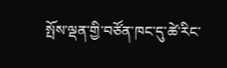སྤོས་ལྡན་གྱི་བཙོན་ཁང་དུ་ཚེ་རིང་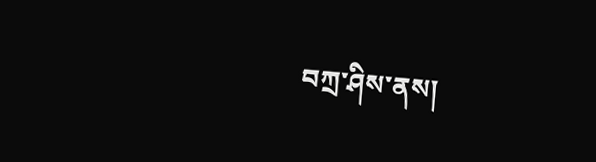བཀྲ་ཤིས་ནས།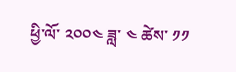ཕྱི་ལོ་ ༢༠༠༤ ཟླ་ ༤ ཚེས་ ༡༡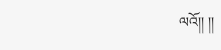ལའོ།། །།